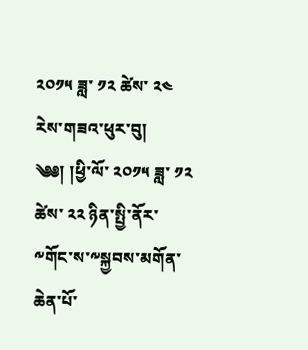༢༠༡༥ ཟླ་ ༡༢ ཚེས་ ༢༤ རེས་གཟའ་ཕུར་བུ།
༄༅། །ཕྱི་ལོ་ ༢༠༡༥ ཟླ་ ༡༢ ཚེས་ ༢༢ ཉིན་སྤྱི་ནོར་༸གོང་ས་༸སྐྱབས་མགོན་ཆེན་པོ་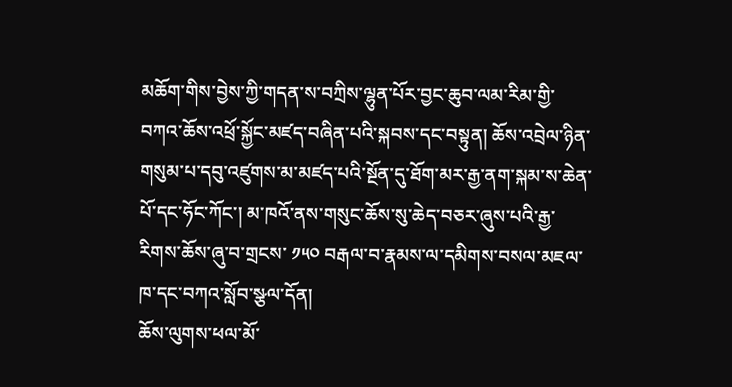མཆོག་གིས་བྱེས་ཀྱི་གདན་ས་བཀྲིས་ལྷུན་པོར་བྱང་ཆུབ་ལམ་རིམ་གྱི་བཀའ་ཆོས་འཕྲོ་སྐྱོང་མཛད་བཞིན་པའི་སྐབས་དང་བསྟུན། ཆོས་འབྲེལ་ཉིན་གསུམ་པ་དབུ་འཛུགས་མ་མཛད་པའི་སྔོན་དུ་ཐོག་མར་རྒྱ་ནག་སྐམ་ས་ཆེན་པོ་དང་ཧོང་ཀོང་། མ་ཁའོ་ནས་གསུང་ཆོས་སུ་ཆེད་བཅར་ཞུས་པའི་རྒྱ་རིགས་ཆོས་ཞུ་བ་གྲངས་ ༡༥༠ བརྒལ་བ་རྣམས་ལ་དམིགས་བསལ་མཇལ་ཁ་དང་བཀའ་སློབ་སྩལ་དོན།
ཆོས་ལུགས་ཕལ་མོ་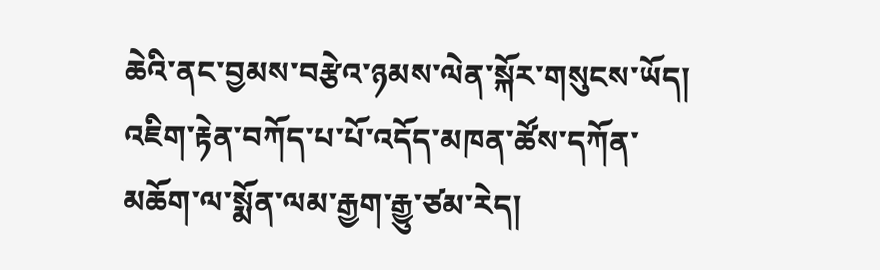ཆེའི་ནང་བྱམས་བརྩེའ་ཉམས་ལེན་སྐོར་གསུངས་ཡོད། འཇིག་རྟེན་བཀོད་པ་པོ་འདོད་མཁན་ཚོས་དཀོན་མཆོག་ལ་སྨོན་ལམ་རྒྱག་རྒྱུ་ཙམ་རེད།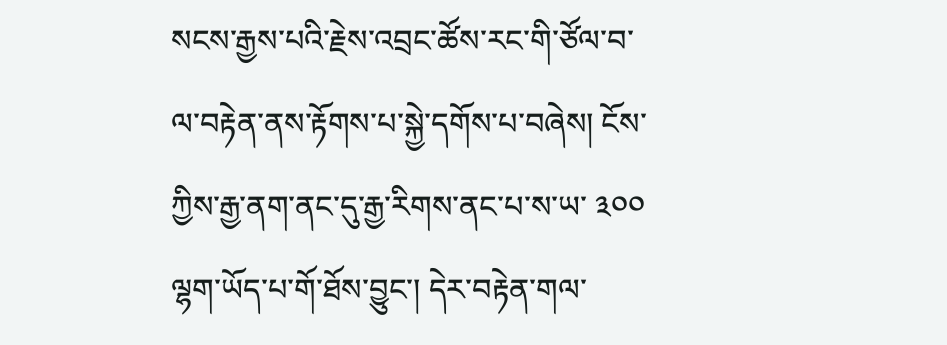སངས་རྒྱས་པའི་རྗེས་འབྲང་ཚོས་རང་གི་ཙོལ་བ་ལ་བརྟེན་ནས་རྟོགས་པ་སྐྱེ་དགོས་པ་བཞེས། ངོས་ཀྱིས་རྒྱ་ནག་ནང་དུ་རྒྱ་རིགས་ནང་པ་ས་ཡ་ ༣༠༠ ལྷག་ཡོད་པ་གོ་ཐོས་བྱུང་། དེར་བརྟེན་གལ་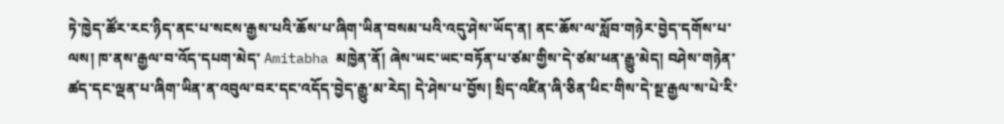ཏེ་ཁྱེད་ཚོར་རང་ཉིད་ནང་པ་སངས་རྒྱས་པའི་ཆོས་པ་ཞིག་ཡིན་བསམ་པའི་འདུ་ཤེས་ཡོད་ན། ནང་ཆོས་ལ་སློབ་གཉེར་བྱེད་དགོས་པ་ལས། ཁ་ནས་རྒྱལ་བ་འོད་དཔག་མེད་ Amitabha མཁྱེན་ནོ། ཞེས་ཡང་ཡང་བཏོན་པ་ཙམ་གྱིས་དེ་ཙམ་ཕན་རྒྱུ་མེད། བཤེས་གཉེན་ཚད་དང་ལྡན་པ་ཞིག་ཡིན་ན་འབུལ་བར་དང་འདོད་བྱེད་རྒྱུ་མ་རེད། དེ་ཤེས་པ་བྱོས། སྲིད་འཛིན་ཞི་ཅིན་ཕིང་གིས་དེ་སྔ་རྒྱལ་ས་པེ་རི་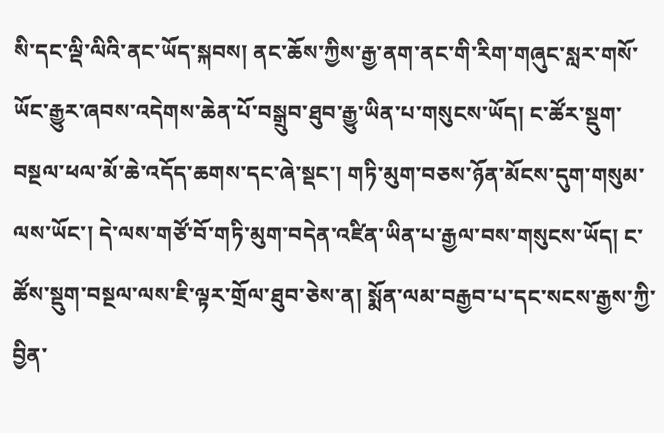སི་དང་ལྡི་ལིའི་ནང་ཡོད་སྐབས། ནང་ཆོས་ཀྱིས་རྒྱ་ནག་ནང་གི་རིག་གཞུང་སླར་གསོ་ཡོང་རྒྱུར་ཞབས་འདེགས་ཆེན་པོ་བསྒྲུབ་ཐུབ་རྒྱུ་ཡིན་པ་གསུངས་ཡོད། ང་ཚོར་སྡུག་བསྔལ་ཕལ་མོ་ཆེ་འདོད་ཆགས་དང་ཞེ་སྡང་། གཏི་མུག་བཅས་ཉོན་མོངས་དུག་གསུམ་ལས་ཡོང་། དེ་ལས་གཙོ་བོ་གཏི་མུག་བདེན་འཛིན་ཡིན་པ་རྒྱལ་བས་གསུངས་ཡོད། ང་ཚོས་སྡུག་བསྔལ་ལས་ཇི་ལྟར་གྲོལ་ཐུབ་ཅེས་ན། སྨོན་ལམ་བརྒྱབ་པ་དང་སངས་རྒྱས་ཀྱི་བྱིན་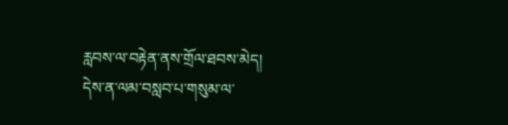རླབས་ལ་བརྟེན་ནས་གྲོལ་ཐབས་མེད།
དེས་ན་ལམ་བསླབ་པ་གསུམ་ལ་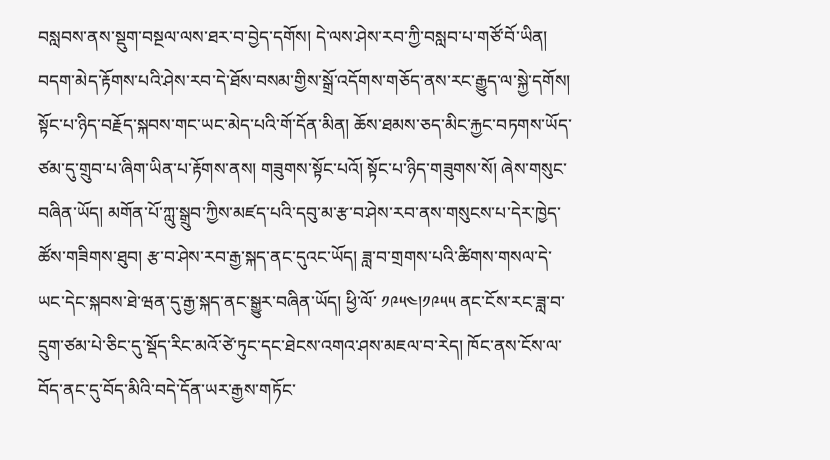བསླབས་ནས་སྡུག་བསྔལ་ལས་ཐར་བ་བྱེད་དགོས། དེ་ལས་ཤེས་རབ་ཀྱི་བསླབ་པ་གཙོ་བོ་ཡིན། བདག་མེད་རྟོགས་པའི་ཤེས་རབ་དེ་ཐོས་བསམ་གྱིས་སྒྲོ་འདོགས་གཅོད་ནས་རང་རྒྱུད་ལ་སྐྱེ་དགོས། སྟོང་པ་ཉིད་བརྗོད་སྐབས་གང་ཡང་མེད་པའི་གོ་དོན་མིན། ཆོས་ཐམས་ཅད་མིང་རྐྱང་བཏགས་ཡོད་ཙམ་དུ་གྲུབ་པ་ཞིག་ཡིན་པ་རྟོགས་ནས། གཟུགས་སྟོང་པའོ། སྟོང་པ་ཉིད་གཟུགས་སོ། ཞེས་གསུང་བཞིན་ཡོད། མགོན་པོ་ཀླུ་སྒྲུབ་ཀྱིས་མཛད་པའི་དབུ་མ་རྩ་བ་ཤེས་རབ་ནས་གསུངས་པ་དེར་ཁྱེད་ཚོས་གཟིགས་ཐུབ། རྩ་བ་ཤེས་རབ་རྒྱ་སྐད་ནང་དུའང་ཡོད། ཟླ་བ་གྲགས་པའི་ཚིགས་གསལ་དེ་ཡང་དེང་སྐབས་ཐེ་ཝན་དུ་རྒྱ་སྐད་ནང་སྒྱུར་བཞིན་ཡོད། ཕྱི་ལོ་ ༡༩༥༤།༡༩༥༥ ནང་ངོས་རང་ཟླ་བ་དྲུག་ཙམ་པེ་ཅིང་དུ་སྡོད་རིང་མའོ་ཙེ་ཏུང་དང་ཐེངས་འགའ་ཤས་མཇལ་བ་རེད། ཁོང་ནས་ངོས་ལ་བོད་ནང་དུ་བོད་མིའི་བདེ་དོན་ཡར་རྒྱས་གཏོང་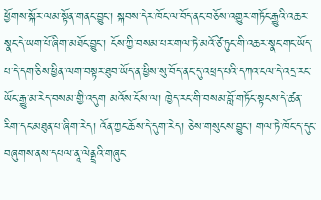ཕྱོགས་སྐོར་ལམ་སྟོན་གནང་བྱུང་། སྐབས་དེར་ཁོང་ལ་བོད་ནང་བཅོས་འགྱུར་གཏོང་རྒྱུའི་འཆར་སྣང་དེ་ཡག་པོ་ཞིག་མཐོང་བྱུང་། ངོས་ཀྱི་བསམ་པར་གལ་ཏེ་མའོ་ཙེ་ཏུང་གི་འཆར་སྣང་གང་ཡོད་པ་དེ་དག་ཅིས་ཕྱིན་ལག་བསྟར་ཐུབ་ཡོད་ན་ཕྱིས་སུ་བོད་ནང་དུ་འཕྲད་པའི་དཀའ་ངལ་དེ་འདྲ་རང་ཡོང་རྒྱུ་མ་རེད་བསམ་གྱི་འདུག མའོས་ངོས་ལ། ཁྱེད་རང་གི་བསམ་བློ་གཏོང་སྟངས་དེ་ཚན་རིག་དང་མཐུན་པ་ཞིག་རེད། འོན་ཀྱང་ཆོས་དེ་དུག་རེད། ཅེས་གསུངས་བྱུང་། གལ་ཏེ་ཁོང་ད་དུང་བཞུགས་ནས་དཔལ་ནཱ་ལེནྡྲའི་གཞུང་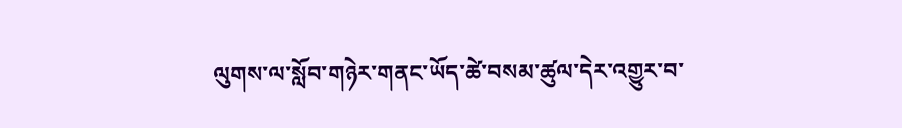ལུགས་ལ་སློབ་གཉེར་གནང་ཡོད་ཚེ་བསམ་ཚུལ་དེར་འགྱུར་བ་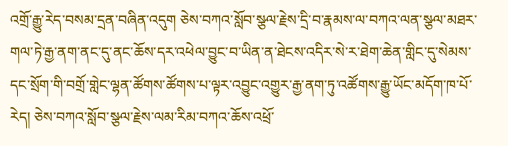འགྲོ་རྒྱུ་རེད་བསམ་དྲན་བཞིན་འདུག ཅེས་བཀའ་སློབ་སྩལ་རྗེས་དྲི་བ་རྣམས་ལ་བཀའ་ལན་སྩལ་མཐར་གལ་ཏེ་རྒྱ་ནག་ནང་དུ་ནང་ཆོས་དར་འཕེལ་བྱུང་བ་ཡིན་ན་ཐེངས་འདིར་སེ་ར་ཐེག་ཆེན་གླིང་དུ་སེམས་དང་སྲོག་གི་བགྲོ་གླེང་ལྷན་ཚོགས་ཚོགས་པ་ལྟར་འབྱུང་འགྱུར་རྒྱ་ནག་ཏུ་འཚོགས་རྒྱུ་ཡོང་མདོག་ཁ་པོ་རེད། ཅེས་བཀའ་སློབ་སྩལ་རྗེས་ལམ་རིམ་བཀའ་ཆོས་འཕྲོ་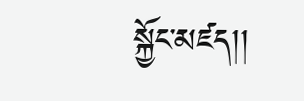སྐྱོང་མཛད།།